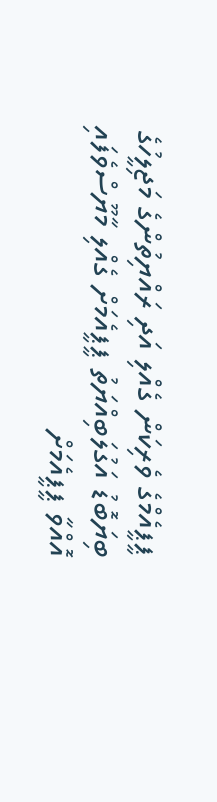ޕީޕީއެމްގެ ވެރިކަން ގެއްލި އަދި ރައްޔިތުންގެ މަޖިލީހުގެ ބިޔަބޮޑު އަގުލަބިއްޔަތު ޕީޕީއެމަށް ގެއްލި މާޔޫސްވެފައި އޮއްވާ ޕީޕީއެމަށް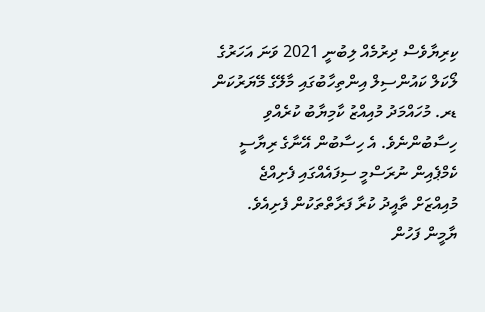ކިރިޔާވެސް ދިރުމެއް ލިބުނީ 2021 ވަނަ އަހަރުގެ ލޯކަލް ކައުންސިލް އިންތިހާބުގައި މާލޭގެ މޭޔަރުކަން ޑރ. މުހައްމަދު މުއިއްޒު ކާމިޔާބު ކުރެއްވި ހިސާބުންނެވެ. އެ ހިސާބުން އޭނާގެ ރިޔާސީ ކެމްޕެއިން ނުރަސްމީ ސިފައެއްގައި ފެށިއްޖެ މުއިއްޒަށް ތާއީދު ކުރާ ފަރާތްތަކުން ފެށިއެވެ.
ޔާމީން ފަހުން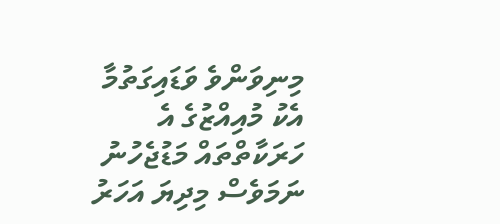މިނިވަންވެ ވަޑައިގަތުމާ އެކު މުއިއްޒުގެ އެ ހަރަކާތްތައް މަޑުޖެހުނު ނަމަވެސް މިދިޔަ އަހަރު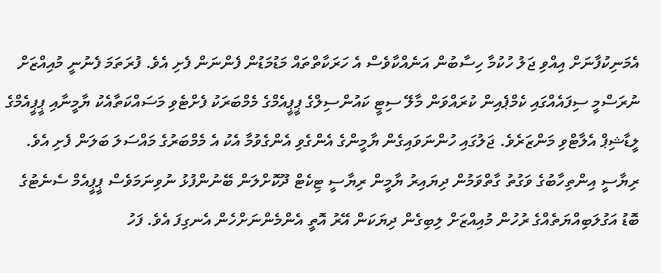އެމަނިކުފާނަށް އިއްވި ޖަލު ހުކުމާ ހިސާބުން އަނެއްކާވެސް އެ ހަރަކާތްތައް މަޑުމަޑުން ފެންނަން ފެށި އެވެ. ފުރަތަމަ ފެނުނީ މުއިއްޒަށް ނުރަސްމީ ސިފައެއްގައި ކެމްޕެއިން ކުރައްވަން މާލޭ ސިޓީ ކައުންސިލްގެ ޕީޕީއެމްގެ މެމްބަރަކު ފެށްޓެވި މަސައްކަތާއެކު ޔާމީނާއި ޕީޕީއެމްގެ ލީޑާޝިޕް އެލާޓްވި މަންޒަރެވެ. ޖަލުގައި ހުންނަވައިގެން ޔާމީންގެ އެންގެވި އެންގެވުމާ އެކު އެ މެމްބަރުގެ މައްސަލަ ބަލަން ފެށި އެވެ.
ރިޔާސީ އިންތިހާބުގެ ވަގުތު ގާތްވަމުން ދިޔައިރު ޔާމީން ރިޔާސީ ޓިކެޓް ދޫކޮށްލަން ބޭނުންފުޅު ނުވިނަމަވެސް ޕީޕީއެމް ސެނެޓުގެ ބޮޑު އަގުލަބިއްޔަތެއްގެ ރުހުން މުއިއްޒަށް ލިބިގެން ދިޔަކަން އޭރު އޮތީ އެންމެންނަށްހެން އެނގިފަ އެވެ. ފަހު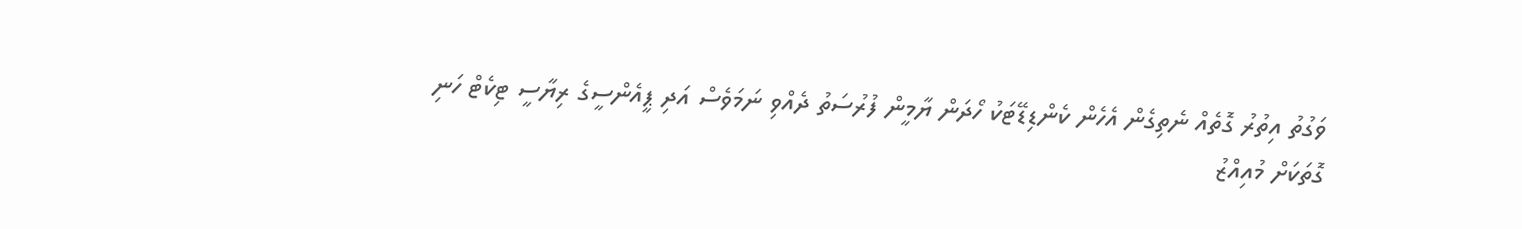ވަގުތު އިތުރު ގޮތެއް ނެތިގެން އެހެން ކެންޑިޑޭޓަކު ހޯދަން ޔާމީން ފުރުސަތު ދެއްވި ނަމަވެސް އަދި ޕީއެންސީގެ ރިޔާސީ ޓިކެޓް ހަނި ގޮތަކަށް މުއިއްޒު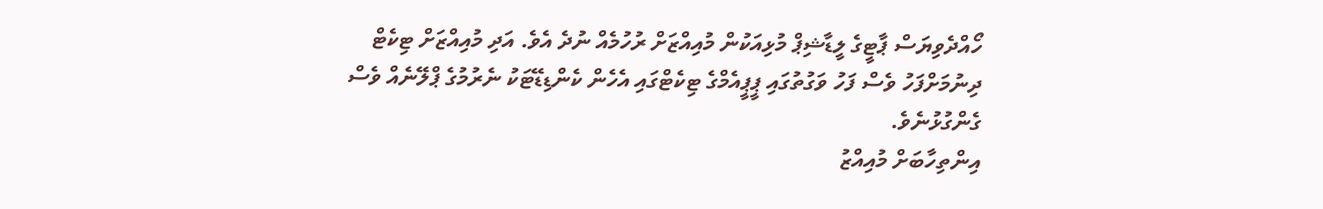ހޯއްދެވިޔަސް ޕާޓީގެ ލީޑާޝިޕް މުޅިއަކުން މުއިއްޒަށް ރުހުމެއް ނުދެ އެވެ. އަދި މުއިއްޒަށް ޓިކެޓް ދިނުމަށްފަހު ވެސް ފަހު ވަގުތުގައި ޕީޕީއެމްގެ ޓިކެޓްގައި އެހެން ކެންޑިޑޭޓަކު ނެރުމުގެ ޕްލޭނެއް ވެސް ގެންގުޅުނެވެ.
އިންތިހާބަށް މުއިއްޒު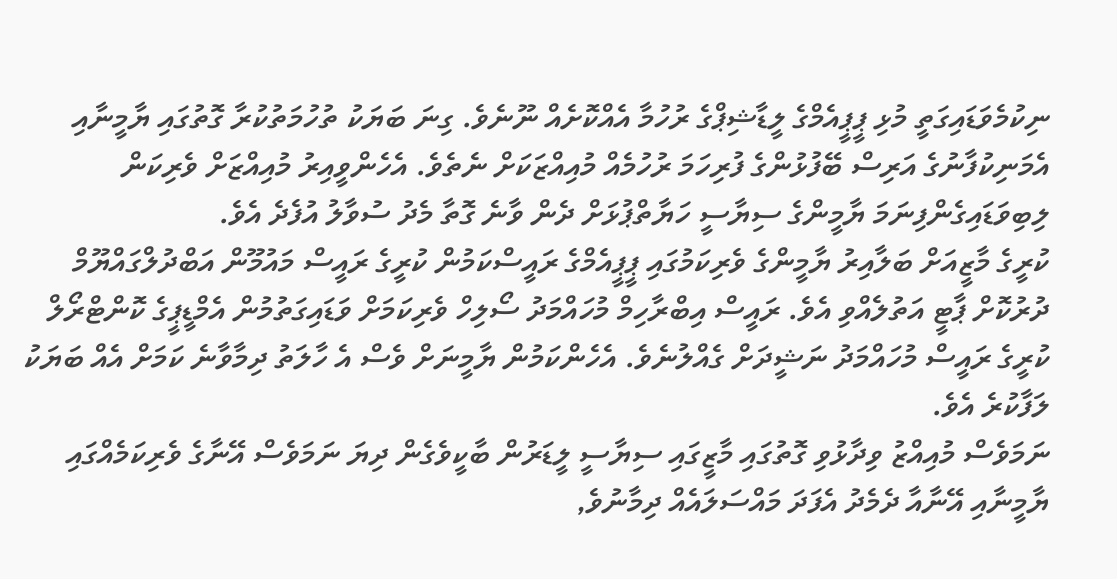ނިކުމެވަޑައިގަތީ މުޅި ޕީޕީއެމްގެ ލީޑާޝިޕްގެ ރުހުމާ އެއްކޮށެއް ނޫނެވެ. ގިނަ ބަޔަކު ތުހުމަތުކުރާ ގޮތުގައި ޔާމީނާއި އެމަނިކުފާނުގެ އަރިސް ބޭފުޅުންގެ ފުރިހަމަ ރުހުމެއް މުއިއްޒަކަށް ނެތެވެ. އެހެންވީއިރު މުއިއްޒަށް ވެރިކަން ލިބިވަޑައިގެންފިނަމަ ޔާމީންގެ ސިޔާސީ ހަޔާތްޕުޅަށް ދެން ވާނެ ގޮތާ މެދު ސުވާލު އުފެދެ އެވެ.
ކުރީގެ މާޒީއަށް ބަލާއިރު ޔާމީންގެ ވެރިކަމުގައި ޕީޕީއެމްގެ ރައީސްކަމުން ކުރީގެ ރައީސް މައުމޫން އަބްދުލްގައްޔޫމް ދުރުކޮށް ޕާޓީ އަތުލެއްވި އެވެ. ރައީސް އިބްރާހިމް މުހައްމަދު ސޯލިހް ވެރިކަމަށް ވަޑައިގަތުމުން އެމްޑީޕީގެ ކޮންޓްރޯލް ކުރީގެ ރައީސް މުހައްމަދު ނަޝީދަށް ގެއްލުނެވެ. އެހެންކަމުން ޔާމީނަށް ވެސް އެ ހާލަތު ދިމާވާނެ ކަމަށް އެއް ބަޔަކު ލަފާކުރެ އެވެ.
ނަމަވެސް މުއިއްޒު ވިދާޅުވި ގޮތުގައި މާޒީގައި ސިޔާސީ ލީޑަރުން ބާކީވެގެން ދިޔަ ނަމަވެސް އޭނާގެ ވެރިކަމެއްގައި ޔާމީނާއި އޭނާއާ ދެމެދު އެފަދަ މައްސަލައެއް ދިމާނުވެ,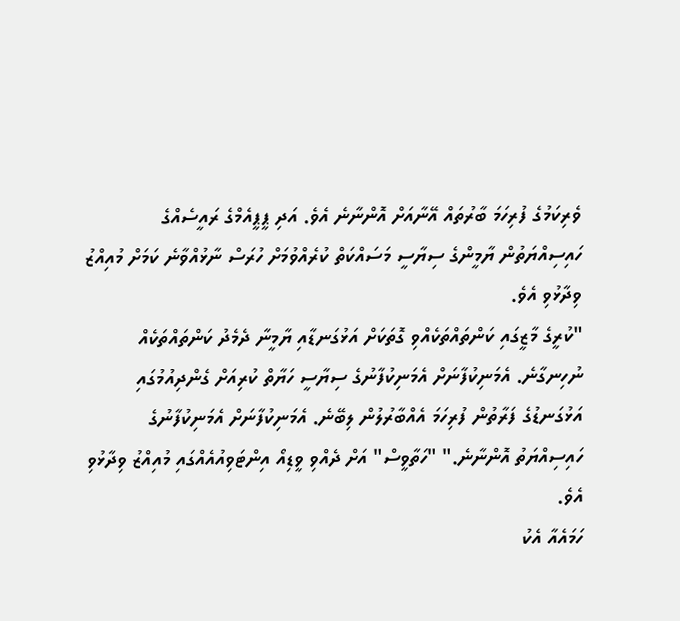ވެރިކަމުގެ ފުރިހަމަ ބާރުތައް އޭނާއަށް އޮންނާނެ އެވެ. އަދި ޕީޕީއެމްގެ ރައީސެއްގެ ހައިސިއްޔަތުން ޔާމީންގެ ސިޔާސީ މަސައްކަތް ކުރެއްވުމަށް ހުރަސް ނާޅުއްވާނެ ކަމަށް މުއިއްޒު ވިދާޅުވި އެވެ.
"ކުރީގެ މާޒީގައި ކަންތައްތަކެއްވި ގޮތަކަށް އަޅުގަނޑާއި ޔާމީނާ ދެމެދު ކަންތައްތަކެއް ނުހިނގާނެ. އެމަނިކުފާނަށް އެމަނިކުފާނުގެ ސިޔާސީ ހަޔާތް ކުރިއަށް ގެންދިއުމުގައި އަޅުގަނޑުގެ ފަރާތުން ފުރިހަމަ އެއްބާރުލުން ލިބޭނެ. އެމަނިކުފާނަށް އެމަނިކުފާނުގެ ހައިސިއްޔަތު އޮންނާނެ." "ހަތާވީސް" އަށް ދެއްވި ވީޑިއޯ އިންޓަވިއުއެއްގައި މުއިއްޒު ވިދާޅުވި އެވެ.
ހަމައެއާ އެކު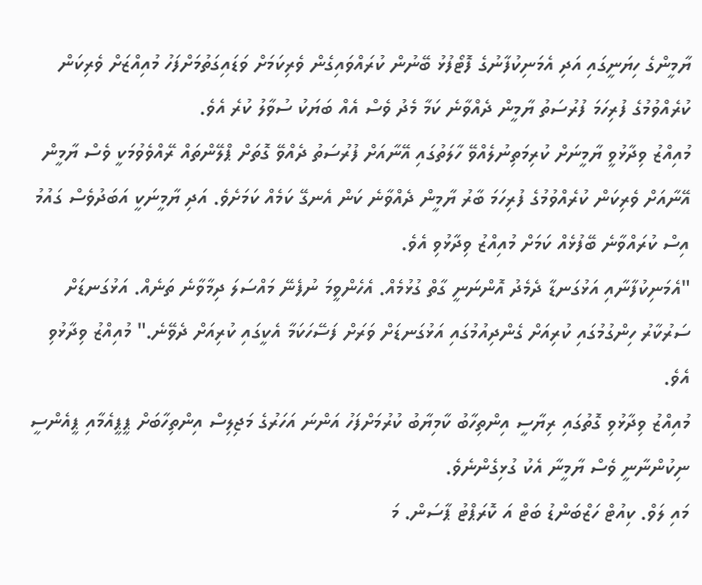ޔާމީންގެ ހިޔަނީގައި އަދި އެމަނިކުފާނުގެ ފޮޓޯފުޅު ބޭނުން ކުރައްވައިގެން ވެރިކަމަށް ވަޑައިގަތުމަށްފަހު މުއިއްޒަށް ވެރިކަން ކުރެއްވުމުގެ ފުރިހަމަ ފުރުސަތު ޔާމީން ދެއްވާނެ ކަމާ މެދު ވެސް އެއް ބަޔަކު ސުވާލު ކުރެ އެވެ.
މުއިއްޒު ވިދާޅުވީ ޔާމީނަށް ކުރިމަތިނުލެއްވޭ ހާލަތުގައި އޭނާއަށް ފުރުސަތު ދެއްވޭ ގޮތަށް ޕްލޭންތައް ރޭއްވެވުމަކީ ވެސް ޔާމީން އޭނާއަށް ވެރިކަން ކުރެއްވުމުގެ ފުރިހަމަ ބާރު ޔާމީން ދެއްވާނެ ކަން އެނގޭ ކަމެއް ކަމަށެވެ. އަދި ޔާމީނަކީ އަބަދުވެސް ގައުމު އިސް ކުރައްވާނެ ބޭފުޅެއް ކަމަށް މުއިއްޒު ވިދާޅުވި އެވެ.
"އެމަނިކުފާނާއި އަޅުގަނޑާ ދެމެދު އޮންނަނީ ގާތް ގުޅުމެއް. އެހެންވީމަ ނުފެނޭ މައްސަލަ ދިމާވާނެ ތަނެއް. އަޅުގަނޑަށް ސަރުކާރު ހިންގުމުގައި ކުރިއަށް ގެންދިއުމުގައި އަޅުގަނޑަށް ވަރަށް ފަސޭހަކަމާ އެކީގައި ކުރިއަށް ދެވޭނެ." މުއިއްޒު ވިދާޅުވި އެވެ.
މުއިއްޒު ވިދާޅުވި ގޮތުގައި ރިޔާސީ އިންތިހާބު ކާމިޔާބު ކުރުމަށްފަހު އަންނަ އަހަރުގެ މަޖިލިސް އިންތިހާބަށް ޕީޕީއެމާއި ޕީއެންސީ ނިކުންނާނީ ވެސް ޔާމީނާ އެކު ގުޅިގެންނެވެ.
މައި ލަވް. ކިއުޓް ހަޒްބަންޑު ބަޓް އަ ކޮރަޕްޓު ޕާސަން. މަ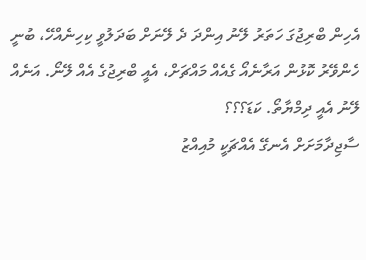އެހިން ބްރިޖުގަ ހަތަރު ލޭނު އިންދަ ދެ ލޭނަށް ބަދަލުވީ ކިހިނެއްހޭ، ބުނީ ހެންވޭރު ކޮޅުން އަރާނެއޯ ގެއެއް މައްޗަށް، އެއީ ބްރިޖުގެ އެއް ލޭނޯ. އަނެއް ލޭނު އެއީ ދިމްޔާތޯ. ކަޑަ؟؟؟
ސާޖިދާމަށަށް އެނގޭ އެއްޗަކީ މުއިއްޒު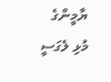ޔާމީންގެ މުޅި ލެގަސީ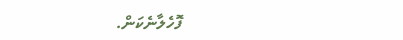ފޮހެލާނެކަން.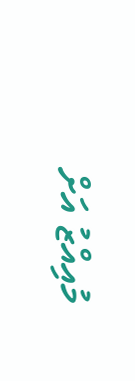މުއިއްޒު އަށް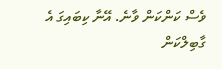ވެސް ކަންކަން ވާނެ. އޭނާ ކިބައިގަ އެ ގާބިލްކަން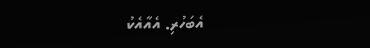އެބަހުރި. އެއާއެކު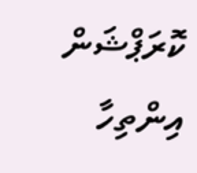ކޮރަޕްޝަން އިންތިހާ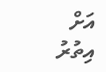އަށް އިތުރު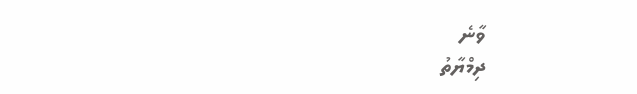ވާނެ
ދިމްޔާތު